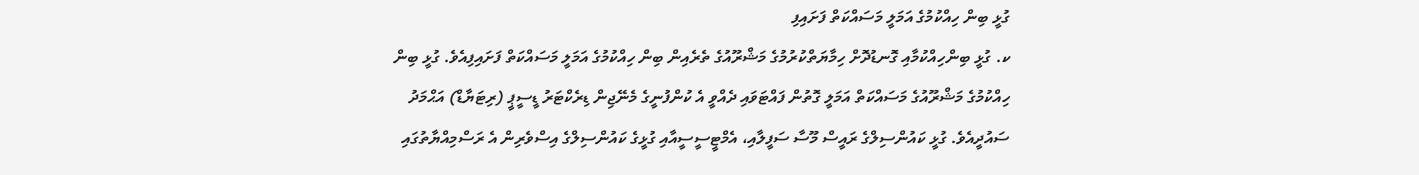ގުޅީ ބިން ހިއްކުމުގެ އަމަލީ މަސައްކަތް ފަށައިފި
ކ. ގުޅީ ބިންހިއްކުމާއި ގޮނޑުދޮށް ހިމާޔަތްކުރުމުގެ މަޝްރޫއުގެ ތެރެއިން ބިން ހިއްކުމުގެ އަމަލީ މަސައްކަތް ފަށައިފިއެވެ. ގުޅީ ބިން ހިއްކުމުގެ މަޝްރޫއުގެ މަސައްކަތް އަމަލީ ގޮތުން ފައްޓަވައި ދެއްވީ އެ ކުންފުނީގެ މެނޭޖިން ޑިރެކްޓަރު ޑީސީޕީ (ރިޓަޔާޑް) އަޙްމަދު ސައުދީއެވެ. ގުޅީ ކައުންސިލްގެ ރައީސް މޫސާ ސަފީލާއި، އެމްޓީސީސީއާއި ގުޅީގެ ކައުންސިލްގެ އިސްވެރިން އެ ރަސްމިއްޔާތުގައި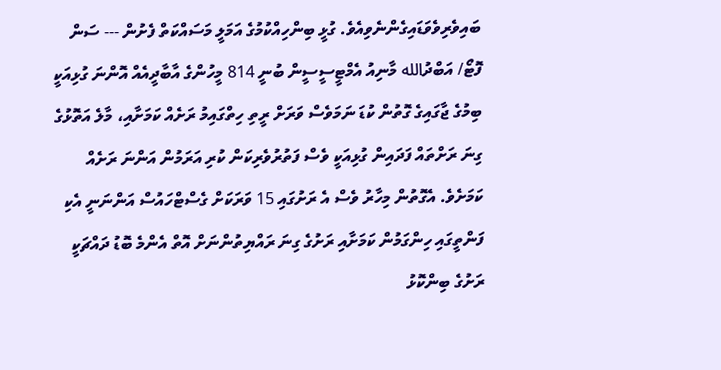ބައިވެރިވެވަޑައިގެންނެވިއެވެ. ގުޅީ ބިންހިއްކުމުގެ އަމަލީ މަސައްކަތް ފެށުން --- ސަން ފޮޓޯ/ އަބްދުالله މާނިއު އެމްޓީސީސީން ބުނީ 814 މީހުންގެ އާބާދީއެއް އޮންނަ ގުޅިއަކީ ބިމުގެ ޖާގައިގެ ގޮތުން ކުޑަ ނަމަވެސް ވަރަށް ރީތި ހިތްގައިމު ރަށެއް ކަމަށާއި، މާލެ އަތޮޅުގެ ގިނަ ރަށްތައް ފަދައިން ގުޅިއަކީ ވެސް ފަތުރުވެރިކަން ކުރި އަރަމުން އަންނަ ރަށެއް ކަމަށެވެ. އެގޮތުން މިހާރު ވެސް އެ ރަށުގައި 15 ވަރަކަށް ގެސްޓްހައުސް އަންނަނީ އެކި ފަންތީގައި ހިންގަމުން ކަމަށާއި ރަށުގެ ގިނަ ރައްޔިތުންނަށް އޮތް އެންމެ ބޮޑު ދައްޗަކީ ރަށުގެ ބިންކޮޅު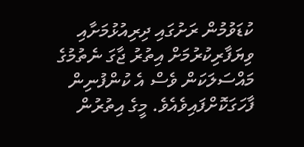ކުޑަވުމުން ރަށުގައި ދިރިއުޅުމަށާއި ވިޔަފާރިކުރުމަށް އިތުރު ޖާގަ ނެތުމުގެ މައްސަލަކަން ވެސް އެ ކުންފުނިން ފާހަގަކޮށްފައިވެއެވެ. މީގެ އިތުރުން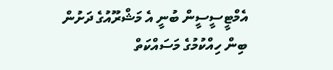އެމްޓީސީސީން ބުނީ އެ މަޝްރޫއުގެ ދަށުން ބިން ހިއްކުމުގެ މަސައްކަތް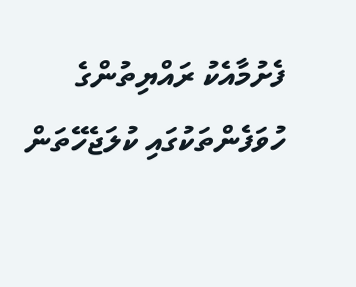ފެށުމާއެކު ރައްޔިތުންގެ ހުވަފެންތަކުގައި ކުލަޖެހޭތަން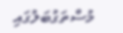މުސްތަގުބަލުގައި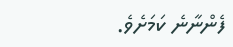ފެންނާނެ ކަމަށެވެ.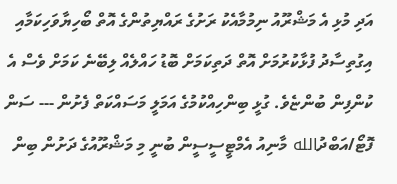އަދި މުޅި އެ މަޝްރޫއު ނިމުމާއެކު ރަށުގެ ރައްޔިތުންގެ އޮތް ބޯހިޔާވަހިކަމާއި އިގުތިސާދު ފުޅާކުރުމަށް އޮތް ދަތިކަމަށް ބޮޑު ހައްލެއް ލިބޭނެ ކަމަށް ވެސް އެ ކުންފިން ބުންޏެވެ. ގުޅީ ބިންހިއްކުމުގެ އަމަލީ މަސައްކަތް ފެށުން --- ސަން ފޮޓޯ/އަބްދުالله މާނިއު އެމްޓީސީސީން ބުނީ މި މަޝްރޫއުގެ ދަށުން ބިން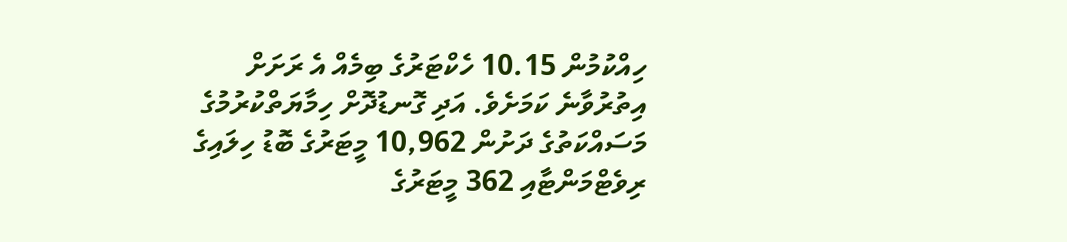ހިއްކުމުން 10.15 ހެކްޓަރުގެ ބިމެއް އެ ރަށަށް އިތުރުވާނެ ކަމަށެވެ. އަދި ގޮނޑުދޮށް ހިމާޔަތްކުރުމުގެ މަސައްކަތުގެ ދަށުން 10,962 މީޓަރުގެ ބޮޑު ހިލައިގެ ރިވެޓްމަންޓާއި 362 މީޓަރުގެ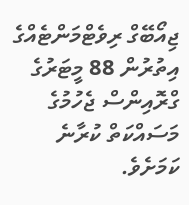ޖިއޯބޭގް ރިވެޓްމަންޓެއްގެ އިތުރުން 88 މީޓަރުގެ ގްރޮއިންސް ޖެހުމުގެ މަސައްކަތް ކުރާނެ ކަމަށެވެ.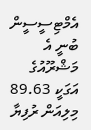އެމްޓިސީސީން ބުނީ އެ މަޝްރޫއުގެ އަގަކީ 89.63 މިލިއަން ރުފިޔާ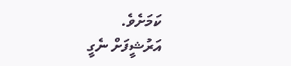ކަމަށެވެ.
އަރުޝީފަށް ނެގީ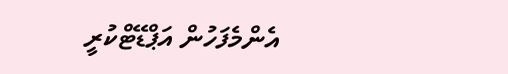އެންމެފަހުން އަޕްޑޭޓްކުރީ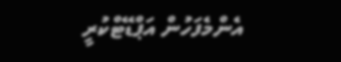އެންމެފަހުން އަޕްޑޭޓްކުރީ